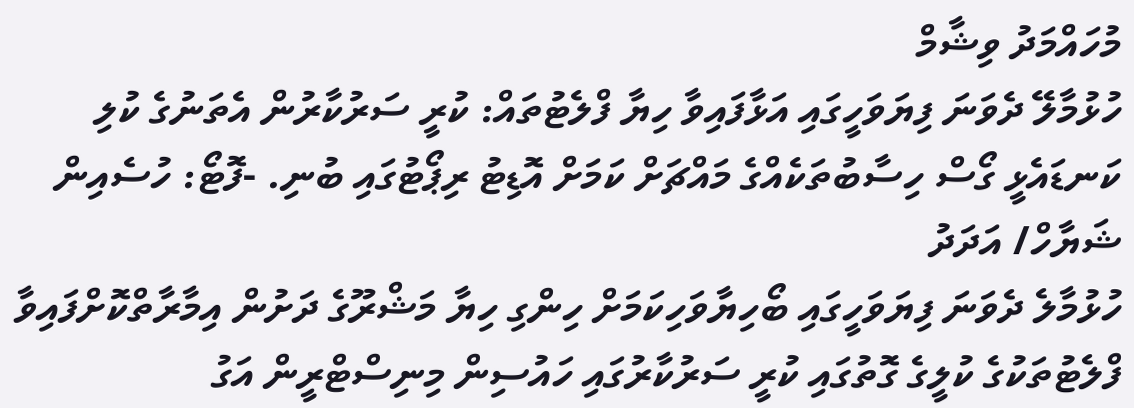މުހައްމަދު ވިޝާމް
ހުޅުމާލޭ ދެވަނަ ފިޔަވަހީގައި އަޅާފައިވާ ހިޔާ ފްލެޓުތައް: ކުރީ ސަރުކާރުން އެތަނުގެ ކުލި ކަނޑައެޅީ ގޯސް ހިސާބުތަކެއްގެ މައްޗަށް ކަމަށް އޮޑިޓު ރިޕޯޓުގައި ބުނި. -ފޮޓޯ: ހުސެއިން ޝަޔާހް/ އަދަދު
ހުޅުމާލެ ދެވަނަ ފިޔަވަހީގައި ބޯހިޔާވަހިކަމަށް ހިންގި ހިޔާ މަޝްރޫގެ ދަށުން އިމާރާތްކޮށްފައިވާ ފްލެޓުތަކުގެ ކުލީގެ ގޮތުގައި ކުރީ ސަރުކާރުގައި ހައުސިން މިނިސްޓްރީން އަގު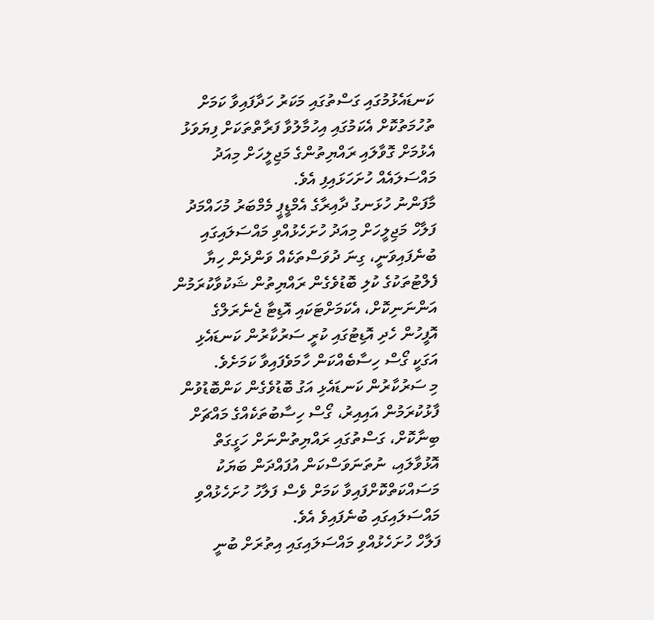ކަނޑައެޅުމުގައި ގަސްތުގައި މަކަރު ހަދާފައިވާ ކަމަށް ތުހުމަތުކޮށް އެކަމުގައި އިހުމާލުވާ ފަރާތްތަކަށް ފިޔަވަޅު އެޅުމަށް ގޮވާލައި ރައްޔިތުންގެ މަޖިލީހަށް މިއަދު މައްސަލައެއް ހުށަހަޅައިފި އެވެ.
މާފަންނު ހުޅަނގު ދާއިރާގެ އެމްޑީޕީ މެމްބަރު މުހައްމަދު ފަލާހް މަޖިލީހަށް މިއަދު ހުށަހެޅުއްވި މައްސަލައިގައި ބުނެފައިވަނީ، ގިނަ ދުވަސްތަކެއް ވަންދެން ހިޔާ ފެލްޓުތަކުގެ ކުލި ބޮޑުވެގެން ރައްޔިތުން ޝަކުވާކުރަމުން އަންނަނިކޮށް، އެކަމަށްޓަކައި އޮޑިޓާ ޖެނެރަލްގެ އޮފީހުން ހެދި އޮޑިޓުގައި ކުރީ ސަރުކާރުން ކަނޑައެޅި އަގަކީ ގޯސް ހިސާބެއްކަން ހާމަވެފައިވާ ކަމަށެވެ.
މި ސަރުކާރުން ކަނޑައެޅި އަގު ބޮޑުވެގެން ކަންބޮޑުވުން ފާޅުކުރަމުން އައިއިރު، ގޯސް ހިސާބުތަކެއްގެ މައްޗަށް ބިނާކޮށް، ގަސްތުގައި ރައްޔިތުންނަށް ހަގީގަތް އޮޅުވާލައި، ނުތަނަވަސްކަން އުފައްދަން ބަޔަކު މަސައްކަތްކޮށްފައިވާ ކަމަށް ވެސް ފަލާހު ހުށަހެޅުއްވި މައްސަލައިގައި ބުނެފައިވެ އެވެ.
ފަލާހް ހުށަހެޅުއްވި މައްސަލައިގައި އިތުރަށް ބުނީ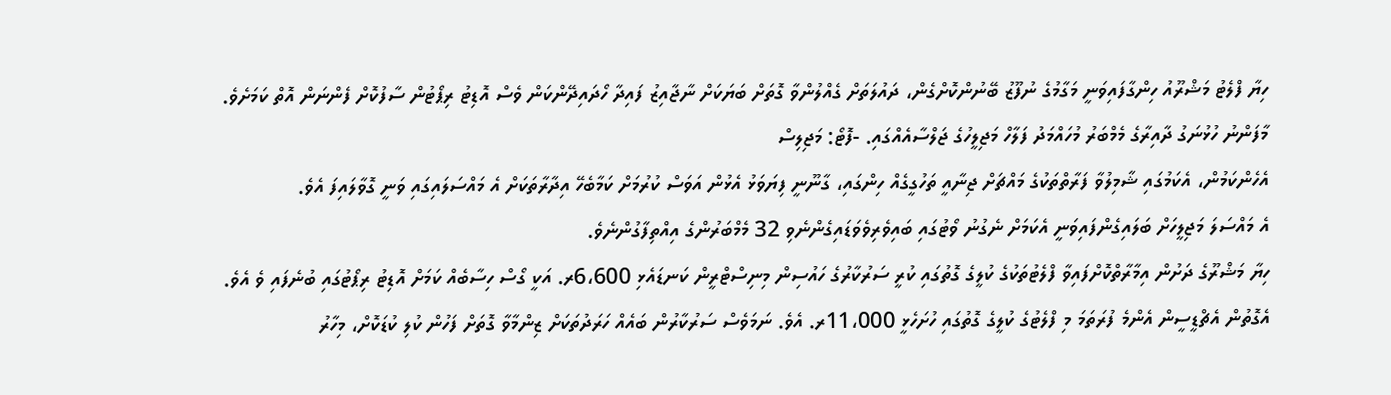ހިޔާ ފްލެޓު މަޝްރޫއު ހިންގާފައިވަނީ މަގާމުގެ ނުފޫޒު ބޭނުންކޮށްގެން، ދައުލަތަށް ގެއްލުންވާ ގޮތަށް ބަޔަކަށް ނާޖާއިޒު ފައިދާ ހޯދައިދޭންކަން ވެސް އޮޑިޓު ރިޕޯޓުން ސާފުކޮށް ފެންނަން އޮތް ކަމަށެވެ.
މާފަންނު ހުޅުނަގު ދާއިރާގެ މެމްބަރު މުހައްމަދު ފަލާހް މަޖިލީހުގެ ޖަލްސާއެއްގައި. -ފޮޓޯ: މަޖިލިސް
އެހެންކަމުން، އެކަމުގައި ޝާމިލުވާ ފަރާތްތަކުގެ މައްޗަށް ޖިނާއީ ތަހުގީގެއް ހިންގައި، ގާނޫނީ ފިޔަވަޅު އެޅުން އަވަސް ކުރުމަށް ކަމާބެހޭ އިދާރާތަކަށް އެ މައްސަލައިގައި ވަނީ ގޮވާލައިފަ އެވެ.
އެ މައްސަލަ މަޖިލީހަށް ބަލައިގެންފައިވަނީ އެކަމަށް ނެގުނު ވޯޓުގައި ބައިވެރިވެވަޑައިގެންނެވި 32 މެމްބަރުންގެ އިއްތިފާގުންނެވެ.
ހިޔާ މަޝްރޫގެ ދަށުން އިމާރާތްކޮށްފައިވާ ފްލެޓުތަކުގެ ކުލީގެ ގޮތުގައި ކުރީ ސަރުކާރުގެ ހައުސިން މިނިސްޓްރީން ކަނޑައެޅި 6،600ރ. އަކީ ގޯސް ހިސާބެއް ކަމަށް އޮޑިޓު ރިޕޯޓުގައި ބުނެފައި ވެ އެވެ.
އެގޮތުން އެޗްޑީސީން އެންމެ ފުރަތަމަ މި ފްލެޓުގެ ކުލީގެ ގޮތުގައި ހުށަހެޅީ 11،000ރ. އެވެ. ނަމަވެސް ސަރުކާރުން ބައެއް ހަރަދުތަކަށް ޒިންމާވާ ގޮތަށް ފަހުން ކުލި ކުޑަކޮށް، މިހާރު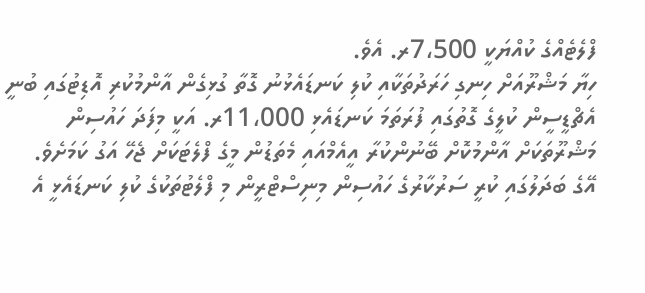ފްލެޓެއްގެ ކުއްޔަކީ 7،500ރ. އެވެ.
ހިޔާ މަޝްރޫއަށް ހިނގި ހަރަދުތަކާއި ކުލި ކަނޑައެޅުނު ގޮތާ ގުޅިގެން އާންމުކުރި އޮޑިޓުގައި ބުނީ އެޗްޑީސީން ކުލީގެ ގޮތުގައި ފުރަތަމަ ކަނޑައެޅި 11،000ރ. އަކީ މިފަދަ ހައުސިން މަޝްރޫތަކަށް އާންމުކޮށް ބޭނުންކުރާ އީއެމްއައި މެތަޑުން މީގެ ފްލެޓަކަށް ޖެހޭ އަގު ކަމަށެވެ.
އޭގެ ބަދަލުގައި ކުރީ ސަރުކާރުގެ ހައުސިން މިނިސްޓްރީން މި ފްލެޓުތަކުގެ ކުލި ކަނޑައެޅީ އެ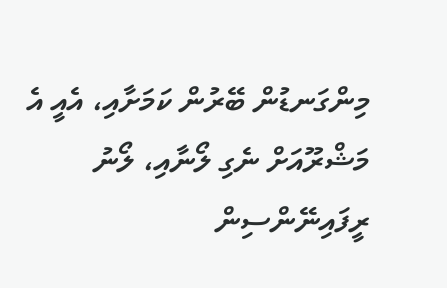މިންގަނޑުން ބޭރުން ކަމަށާއި، އެއީ އެ މަޝްރޫއަށް ނެގި ލޯނާއި، ލޯނު ރީފައިނޭންސިން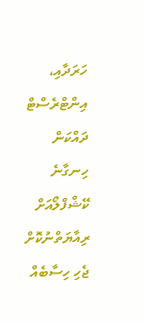ހަރަދާއި، އިންޓްރެސްޓް ދައްކަން ހިނގާނެ ކޭޝްފްލޯއަށް ރިއާޔަތްނުކޮށް ޖެހި ހިސާބެއް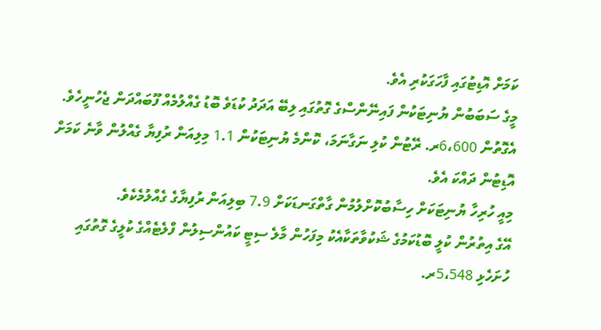ކަމަށް އޮޑިޓުގައި ފާހަގަކުރި އެވެ.
މީގެ ސަބަބުން ޔުނިޓަކުން ފައިނޭންސްގެ ގޮތުގައި ލިބޭ އަދަދު ކުޑަވެ ބޮޑު ގެއްލުމެއް ފޫބައްދަން ޖެހުނީހެވެ. އެގޮތުން 6،600ރ. ރޭޓުން ކުލި ނަގާނަމަ، ކޮންމެ ޔުނިޓަކުން 1.1 މިލިއަން ރުފިޔާ ގެއްލުން ވާނެ ކަމަށް އޮޑިޓުން ދައްކަ އެވެ.
މިއީ ހުރިހާ ޔުނިޓަކަށް ހިސާބުކޮށްލުމުން ގާތްގަނޑަކަށް 7.9 ބިލިއަން ރުފިޔާގެ ގެއްލުމެކެވެ.
އޭގެ އިތުރުން ކުލީ ބޮޑުކަމުގެ ޝަކުވާތަކާއެކު މިފަހުން މާލެ ސިޓީ ކައުންސިލުން ފްލެޓެއްގެ ކުލީގެ ގޮތުގައި ހުށަހެޅި 5،548ރ.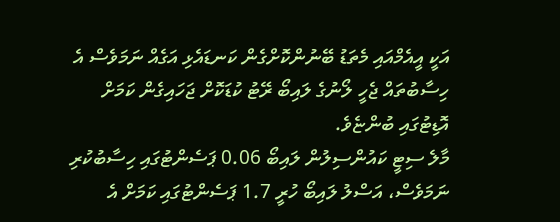އަކީ އީއެމްއައި މެތަޑު ބޭނުންކޮށްގެން ކަނޑައެޅި އަގެއް ނަމަވެސް އެ ހިސާބުތައް ޖެހީ ލޯނުގެ ލައިބޯ ރޭޓު ކުޑަކޮށް ޖަހައިގެން ކަމަށް އޮޑިޓުގައި ބުންޏެވެ.
މާލެ ސިޓީ ކައުންސިލުން ލައިބޯ 0.06 ޕަސެންޓުގައި ހިސާބުކުރި ނަމަވެސް، އަސްލު ލައިބޯ ހުރީ 1.7 ޕަސެންޓުގައި ކަމަށް އެ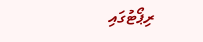ރިޕޯޓުގައި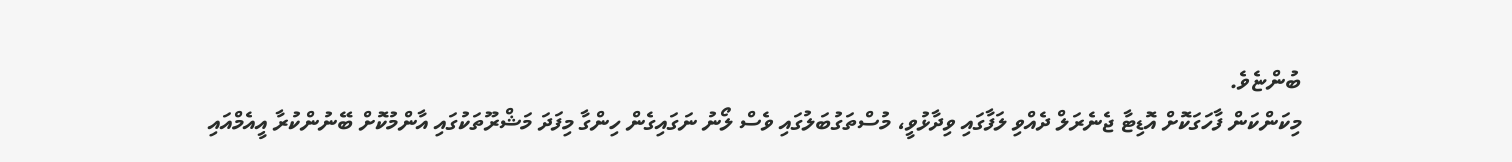ބުންޏެވެ.
މިކަންކަން ފާހަގަކޮށް އޮޑިޓާ ޖެނެރަލް ދެއްވި ލަފާގައި ވިދާޅުވީ، މުސްތަގުބަލުގައި ވެސް ލޯނު ނަގައިގެން ހިންގާ މިފަދަ މަޝްރޫތަކުގައި އާންމުކޮށް ބޭނުންކުރާ އީއެމްއައި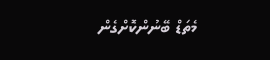މެތަޑް ބޭނުންކޮށްގެން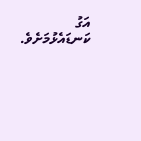އަގު ކަނޑައެޅުމަށެވެ.